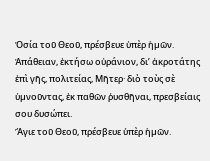Ὁσία τοῦ Θεοῦ, πρέσβευε ὑπὲρ ἡµῶν.
Ἀπάθειαν, ἐκτήσω οὐράνιον, δι’ ἀκροτάτης ἐπὶ γῆς, πολιτείας, Μῆτερ· διὸ τοὺς σὲ ὑµνοῦντας, ἐκ παθῶν ῥυσθῆναι, πρεσβείαις σου δυσώπει.
Ἅγιε τοῦ Θεοῦ, πρέσβευε ὑπὲρ ἡµῶν.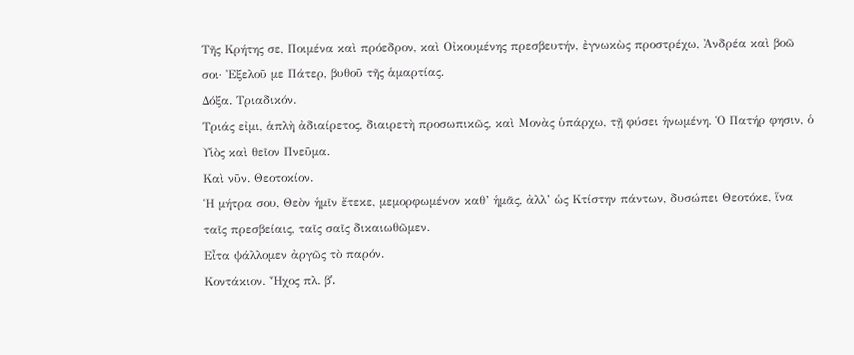Τῆς Κρήτης σε, Ποιµένα καὶ πρόεδρον, καὶ Οἰκουµένης πρεσβευτήν, ἐγνωκὼς προστρέχω, Ἀνδρέα καὶ βοῶ σοι· Ἐξελοῦ µε Πάτερ, βυθοῦ τῆς ἁµαρτίας.
Δόξα. Τριαδικόν.
Τριάς εἰµι, ἁπλὴ ἀδιαίρετος, διαιρετὴ προσωπικῶς, καὶ Μονὰς ὑπάρχω, τῇ φύσει ἡνωµένη. Ὁ Πατήρ φησιν, ὁ Υἱὸς καὶ θεῖον Πνεῦµα.
Καὶ νῦν. Θεοτοκίον.
Ἡ µήτρα σου, Θεὸν ἡµῖν ἔτεκε, µεµορφωµένον καθ’ ἡµᾶς, ἀλλ’ ὡς Κτίστην πάντων, δυσώπει Θεοτόκε, ἵνα ταῖς πρεσβείαις, ταῖς σαῖς δικαιωθῶµεν.
Εἶτα ψάλλοµεν ἀργῶς τὸ παρόν.
Κοντάκιον. Ἦχος πλ. βʹ.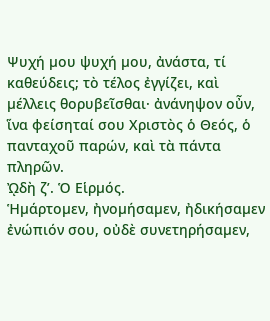Ψυχή µου ψυχή µου, ἀνάστα, τί καθεύδεις; τὸ τέλος ἐγγίζει, καὶ µέλλεις θορυβεῖσθαι· ἀνάνηψον οὖν, ἵνα φείσηταί σου Χριστὸς ὁ Θεός, ὁ πανταχοῦ παρών, καὶ τὰ πάντα πληρῶν.
ᾨδὴ ζʹ. Ὁ Εἱρµός.
Ἡµάρτοµεν, ἠνοµήσαµεν, ἠδικήσαµεν ἐνώπιόν σου, οὐδὲ συνετηρήσαµεν,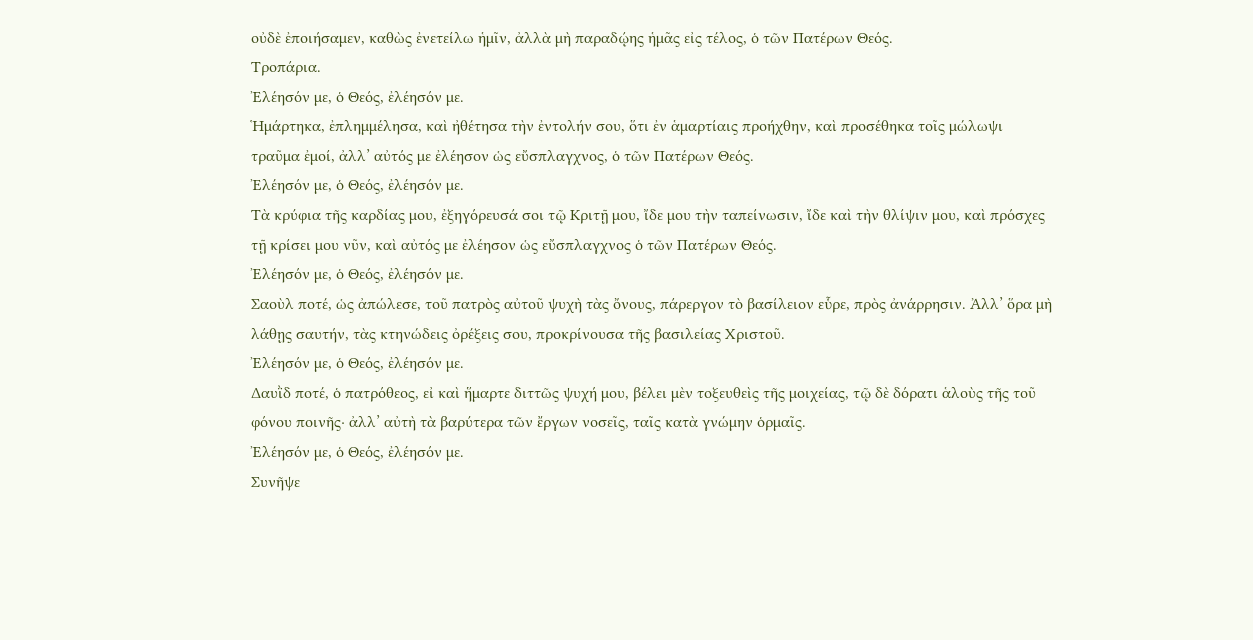οὐδὲ ἐποιήσαµεν, καθὼς ἐνετείλω ἡµῖν, ἀλλὰ µὴ παραδῴης ἡµᾶς εἰς τέλος, ὁ τῶν Πατέρων Θεός.
Τροπάρια.
Ἐλέησόν µε, ὁ Θεός, ἐλέησόν µε.
Ἡµάρτηκα, ἐπληµµέλησα, καὶ ἠθέτησα τὴν ἐντολήν σου, ὅτι ἐν ἁµαρτίαις προήχθην, καὶ προσέθηκα τοῖς µώλωψι τραῦµα ἐµοί, ἀλλ’ αὐτός µε ἐλέησον ὡς εὔσπλαγχνος, ὁ τῶν Πατέρων Θεός.
Ἐλέησόν µε, ὁ Θεός, ἐλέησόν µε.
Τὰ κρύφια τῆς καρδίας µου, ἐξηγόρευσά σοι τῷ Κριτῇ µου, ἴδε µου τὴν ταπείνωσιν, ἴδε καὶ τὴν θλίψιν µου, καὶ πρόσχες τῇ κρίσει µου νῦν, καὶ αὐτός µε ἐλέησον ὡς εὔσπλαγχνος ὁ τῶν Πατέρων Θεός.
Ἐλέησόν µε, ὁ Θεός, ἐλέησόν µε.
Σαοὺλ ποτέ, ὡς ἀπώλεσε, τοῦ πατρὸς αὐτοῦ ψυχὴ τὰς ὄνους, πάρεργον τὸ βασίλειον εὗρε, πρὸς ἀνάρρησιν. Ἀλλ’ ὅρα µὴ λάθῃς σαυτήν, τὰς κτηνώδεις ὀρέξεις σου, προκρίνουσα τῆς βασιλείας Χριστοῦ.
Ἐλέησόν µε, ὁ Θεός, ἐλέησόν µε.
Δαυῒδ ποτέ, ὁ πατρόθεος, εἰ καὶ ἥµαρτε διττῶς ψυχή µου, βέλει µὲν τοξευθεὶς τῆς µοιχείας, τῷ δὲ δόρατι ἁλοὺς τῆς τοῦ φόνου ποινῆς· ἀλλ’ αὐτὴ τὰ βαρύτερα τῶν ἔργων νοσεῖς, ταῖς κατὰ γνώµην ὁρµαῖς.
Ἐλέησόν µε, ὁ Θεός, ἐλέησόν µε.
Συνῆψε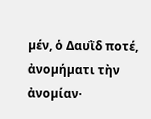µέν, ὁ Δαυῒδ ποτέ, ἀνοµήµατι τὴν ἀνοµίαν·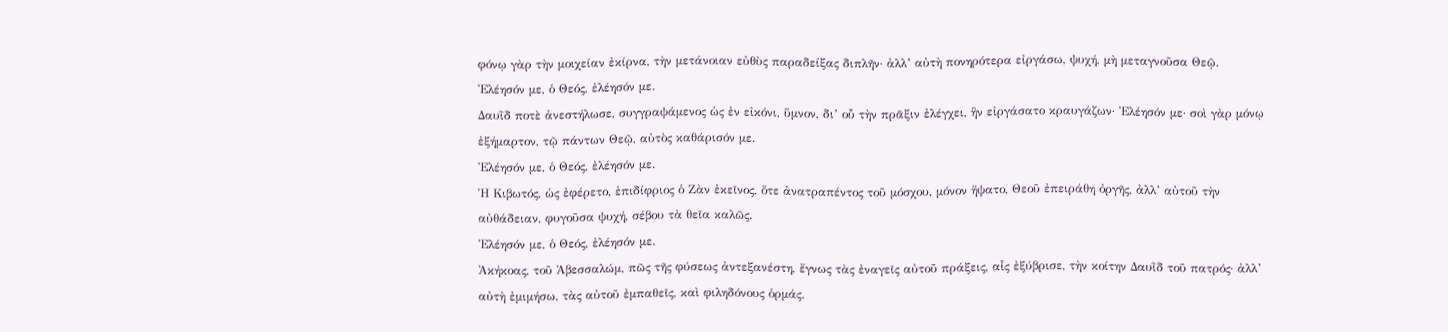φόνῳ γὰρ τὴν µοιχείαν ἐκίρνα, τὴν µετάνοιαν εὐθὺς παραδείξας διπλῆν· ἀλλ’ αὐτὴ πονηρότερα εἰργάσω, ψυχή, µὴ µεταγνοῦσα Θεῷ.
Ἐλέησόν µε, ὁ Θεός, ἐλέησόν µε.
Δαυῒδ ποτὲ ἀνεστήλωσε, συγγραψάµενος ὡς ἐν εἰκόνι, ὕµνον, δι’ οὗ τὴν πρᾶξιν ἐλέγχει, ἣν εἰργάσατο κραυγάζων· Ἐλέησόν µε· σοὶ γὰρ µόνῳ ἐξήµαρτον, τῷ πάντων Θεῷ, αὐτὸς καθάρισόν µε.
Ἐλέησόν µε, ὁ Θεός, ἐλέησόν µε.
Ἡ Κιβωτός, ὡς ἐφέρετο, ἐπιδίφριος ὁ Ζὰν ἐκεῖνος, ὅτε ἀνατραπέντος τοῦ µόσχου, µόνον ἥψατο, Θεοῦ ἐπειράθη ὀργῆς, ἀλλ’ αὐτοῦ τὴν αὐθάδειαν, φυγοῦσα ψυχή, σέβου τὰ θεῖα καλῶς.
Ἐλέησόν µε, ὁ Θεός, ἐλέησόν µε.
Ἀκήκοας, τοῦ Ἀβεσσαλώµ, πῶς τῆς φύσεως ἀντεξανέστη, ἔγνως τὰς ἐναγεῖς αὐτοῦ πράξεις, αἷς ἐξύβρισε, τὴν κοίτην Δαυῒδ τοῦ πατρός· ἀλλ’ αὐτὴ ἐµιµήσω, τὰς αὐτοῦ ἐµπαθεῖς, καὶ φιληδόνους ὁρµάς.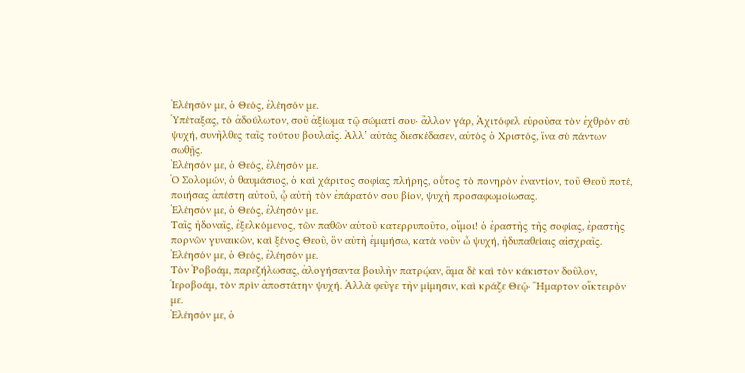Ἐλέησόν µε, ὁ Θεός, ἐλέησόν µε.
Ὑπέταξας, τὸ ἀδούλωτον, σοῦ ἀξίωµα τῷ σώµατί σου· ἄλλον γάρ, Ἀχιτόφελ εὑροῦσα τὸν ἐχθρὸν σὺ ψυχή, συνῆλθες ταῖς τούτου βουλαῖς. Ἀλλ’ αὐτὰς διεσκέδασεν, αὐτὸς ὁ Χριστός, ἵνα σὺ πάντων σωθῇς.
Ἐλέησόν µε, ὁ Θεός, ἐλέησόν µε.
Ὁ Σολοµών, ὁ θαυµάσιος, ὁ καὶ χάριτος σοφίας πλήρης, οὗτος τὸ πονηρὸν ἐναντίον, τοῦ Θεοῦ ποτέ, ποιήσας ἀπέστη αὐτοῦ, ᾧ αὐτὴ τὸν ἐπάρατόν σου βίον, ψυχὴ προσαφωµοίωσας.
Ἐλέησόν µε, ὁ Θεός, ἐλέησόν µε.
Ταῖς ἡδοναῖς, ἐξελκόµενος, τῶν παθῶν αὐτοῦ κατερρυποῦτο, οἴµοι! ὁ ἐραστὴς τῆς σοφίας, ἐραστὴς πορνῶν γυναικῶν, καὶ ξένος Θεοῦ, ὃν αὐτὴ ἐµιµήσω, κατὰ νοῦν ὦ ψυχή, ἡδυπαθείαις αἰσχραῖς.
Ἐλέησόν µε, ὁ Θεός, ἐλέησόν µε.
Τὸν Ῥοβοάµ, παρεζήλωσας, ἀλογήσαντα βουλὴν πατρῴαν, ἅµα δὲ καὶ τὸν κάκιστον δοῦλον, Ἱεροβοάµ, τὸν πρὶν ἀποστάτην ψυχή. Ἀλλὰ φεῦγε τὴν µίµησιν, καὶ κράζε Θεῷ· Ἥµαρτον οἴκτειρόν µε.
Ἐλέησόν µε, ὁ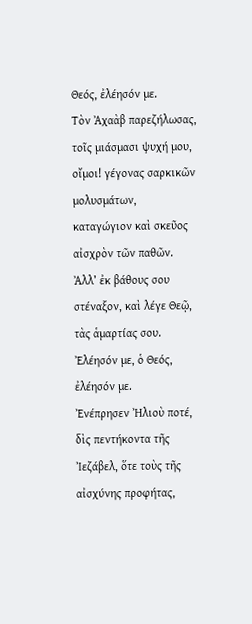Θεός, ἐλέησόν µε.
Τὸν Ἀχαὰβ παρεζήλωσας, τοῖς µιάσµασι ψυχή µου, οἴµοι! γέγονας σαρκικῶν µολυσµάτων, καταγώγιον καὶ σκεῦος αἰσχρὸν τῶν παθῶν. Ἀλλ’ ἐκ βάθους σου στέναξον, καὶ λέγε Θεῷ, τὰς ἁµαρτίας σου.
Ἐλέησόν µε, ὁ Θεός, ἐλέησόν µε.
Ἐνέπρησεν Ἠλιοὺ ποτέ, δὶς πεντήκοντα τῆς Ἰεζάβελ, ὅτε τοὺς τῆς αἰσχύνης προφήτας,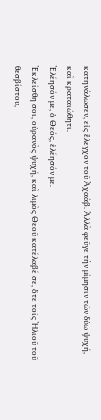κατηνάλωσεν, εἰς ἔλεγχον τοῦ Ἀχαάβ. Ἀλλὰ φεῦγε τὴν µίµησιν τῶν δύω ψυχή, καὶ κραταιώθητι.
Ἐλέησόν µε, ὁ Θεός, ἐλέησόν µε.
Ἐκλείσθη σοι, οὐρανὸς ψυχή, καὶ λιµὸς Θεοῦ κατέλαβέ σε, ὅτε τοῖς Ἠλιοῦ τοῦ θεσβίστου,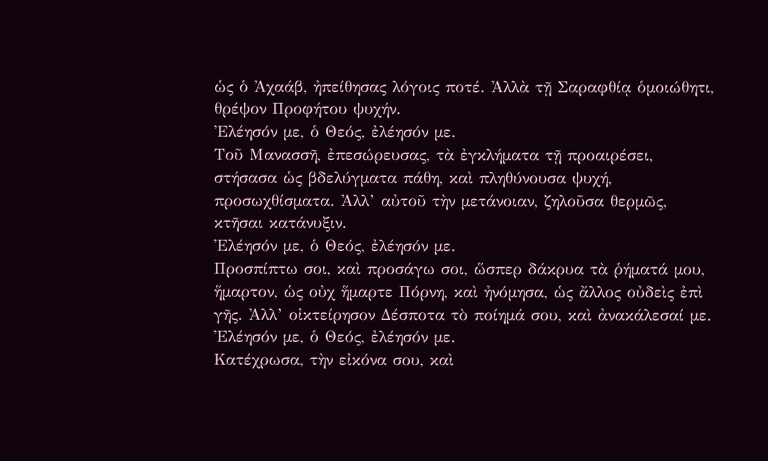ὡς ὁ Ἀχαάβ, ἠπείθησας λόγοις ποτέ. Ἀλλὰ τῇ Σαραφθίᾳ ὁµοιώθητι, θρέψον Προφήτου ψυχήν.
Ἐλέησόν µε, ὁ Θεός, ἐλέησόν µε.
Τοῦ Μανασσῆ, ἐπεσώρευσας, τὰ ἐγκλήµατα τῇ προαιρέσει, στήσασα ὡς βδελύγµατα πάθη, καὶ πληθύνουσα ψυχή, προσωχθίσµατα. Ἀλλ’ αὐτοῦ τὴν µετάνοιαν, ζηλοῦσα θερµῶς, κτῆσαι κατάνυξιν.
Ἐλέησόν µε, ὁ Θεός, ἐλέησόν µε.
Προσπίπτω σοι, καὶ προσάγω σοι, ὥσπερ δάκρυα τὰ ῥήµατά µου, ἥµαρτον, ὡς οὐχ ἥµαρτε Πόρνη, καὶ ἠνόµησα, ὡς ἄλλος οὐδεὶς ἐπὶ γῆς. Ἀλλ’ οἰκτείρησον Δέσποτα τὸ ποίηµά σου, καὶ ἀνακάλεσαί µε.
Ἐλέησόν µε, ὁ Θεός, ἐλέησόν µε.
Κατέχρωσα, τὴν εἰκόνα σου, καὶ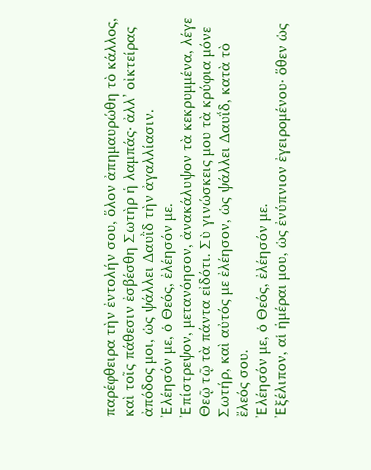παρέφθειρα τὴν ἐντολήν σου, ὅλον ἀπηµαυρώθη τὸ κάλλος, καὶ τοῖς πάθεσιν ἐσβέσθη Σωτὴρ ἡ λαµπάς· ἀλλ’ οἰκτείρας ἀπόδος µοι, ὡς ψάλλει Δαυῒδ τὴν ἀγαλλίασιν.
Ἐλέησόν µε, ὁ Θεός, ἐλέησόν µε.
Ἐπίστρεψον, µετανόησον, ἀνακάλυψον τὰ κεκρυµµένα, λέγε Θεῷ τῷ τὰ πάντα εἰδότι. Σὺ γινώσκεις µου τὰ κρύφια µόνε Σωτήρ, καὶ αὐτός µε ἐλέησον, ὡς ψάλλει Δαυΐδ, κατὰ τὸ ἔλεός σου.
Ἐλέησόν µε, ὁ Θεός, ἐλέησόν µε.
Ἐξέλιπον, αἱ ἡµέραι µου, ὡς ἐνύπνιον ἐγειροµένου· ὅθεν ὡς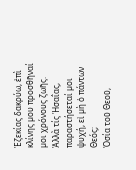Ἐζεκίας δακρύω, ἐπὶ κλίνης µου προσθῆναί µοι χρόνους ζωῆς. Ἀλλὰ τίς Ἡσαΐας, παραστήσεταί µοι ψυχή, εἰ µὴ ὁ πάντων Θεός;
Ὁσία τοῦ Θεοῦ,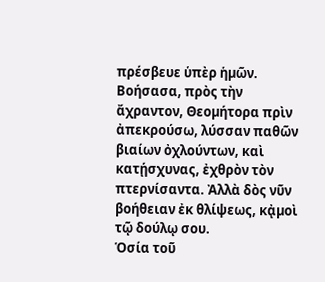πρέσβευε ὑπὲρ ἡµῶν.
Βοήσασα, πρὸς τὴν ἄχραντον, Θεοµήτορα πρὶν ἀπεκρούσω, λύσσαν παθῶν βιαίων ὀχλούντων, καὶ κατῄσχυνας, ἐχθρὸν τὸν πτερνίσαντα. Ἀλλὰ δὸς νῦν βοήθειαν ἐκ θλίψεως, κᾀµοὶ τῷ δούλῳ σου.
Ὁσία τοῦ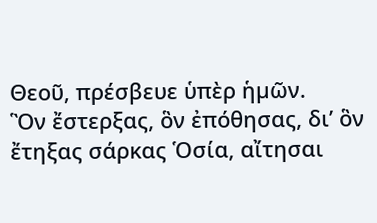Θεοῦ, πρέσβευε ὑπὲρ ἡµῶν.
Ὃν ἔστερξας, ὃν ἐπόθησας, δι’ ὃν ἔτηξας σάρκας Ὁσία, αἴτησαι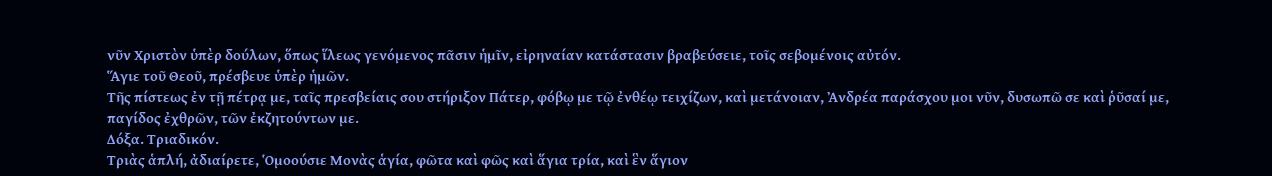νῦν Χριστὸν ὑπὲρ δούλων, ὅπως ἵλεως γενόµενος πᾶσιν ἡµῖν, εἰρηναίαν κατάστασιν βραβεύσειε, τοῖς σεβοµένοις αὐτόν.
Ἅγιε τοῦ Θεοῦ, πρέσβευε ὑπὲρ ἡµῶν.
Τῆς πίστεως ἐν τῇ πέτρᾳ µε, ταῖς πρεσβείαις σου στήριξον Πάτερ, φόβῳ µε τῷ ἐνθέῳ τειχίζων, καὶ µετάνοιαν, Ἀνδρέα παράσχου µοι νῦν, δυσωπῶ σε καὶ ῥῦσαί µε, παγίδος ἐχθρῶν, τῶν ἐκζητούντων µε.
Δόξα. Τριαδικόν.
Τριὰς ἁπλή, ἀδιαίρετε, Ὁµοούσιε Μονὰς ἁγία, φῶτα καὶ φῶς καὶ ἅγια τρία, καὶ ἓν ἅγιον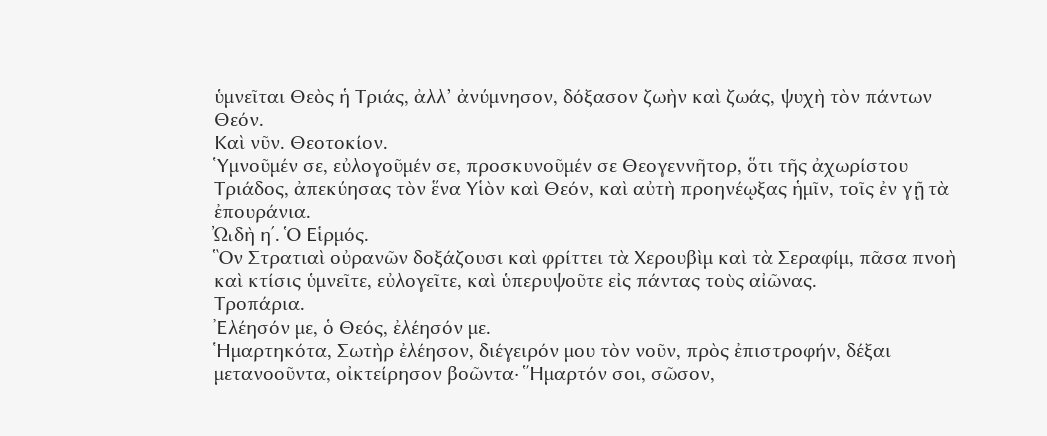ὑµνεῖται Θεὸς ἡ Τριάς, ἀλλ’ ἀνύµνησον, δόξασον ζωὴν καὶ ζωάς, ψυχὴ τὸν πάντων Θεόν.
Καὶ νῦν. Θεοτοκίον.
Ὑµνοῦµέν σε, εὐλογοῦµέν σε, προσκυνοῦµέν σε Θεογεννῆτορ, ὅτι τῆς ἀχωρίστου Τριάδος, ἀπεκύησας τὸν ἕνα Υἱὸν καὶ Θεόν, καὶ αὐτὴ προηνέῳξας ἡµῖν, τοῖς ἐν γῇ τὰ ἐπουράνια.
ᾨδὴ ηʹ. Ὁ Εἱρµός.
Ὃν Στρατιαὶ οὐρανῶν δοξάζουσι καὶ φρίττει τὰ Χερουβὶµ καὶ τὰ Σεραφίµ, πᾶσα πνοὴ καὶ κτίσις ὑµνεῖτε, εὐλογεῖτε, καὶ ὑπερυψοῦτε εἰς πάντας τοὺς αἰῶνας.
Τροπάρια.
Ἐλέησόν µε, ὁ Θεός, ἐλέησόν µε.
Ἡµαρτηκότα, Σωτὴρ ἐλέησον, διέγειρόν µου τὸν νοῦν, πρὸς ἐπιστροφήν, δέξαι µετανοοῦντα, οἰκτείρησον βοῶντα· Ἥµαρτόν σοι, σῶσον,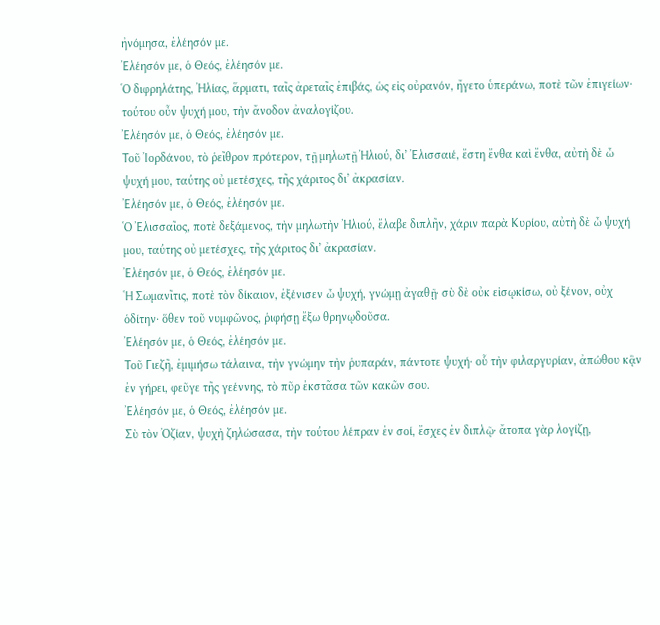ἠνόµησα, ἐλέησόν µε.
Ἐλέησόν µε, ὁ Θεός, ἐλέησόν µε.
Ὁ διφρηλάτης, Ἠλίας, ἅρµατι, ταῖς ἀρεταῖς ἐπιβάς, ὡς εἰς οὐρανόν, ἤγετο ὑπεράνω, ποτὲ τῶν ἐπιγείων· τούτου οὖν ψυχή µου, τὴν ἄνοδον ἀναλογίζου.
Ἐλέησόν µε, ὁ Θεός, ἐλέησόν µε.
Τοῦ Ἰορδάνου, τὸ ῥεῖθρον πρότερον, τῇ µηλωτῇ Ἠλιού, δι’ Ἐλισσαιέ, ἔστη ἔνθα καὶ ἔνθα, αὐτὴ δὲ ὦ ψυχή µου, ταύτης οὐ µετέσχες, τῆς χάριτος δι’ ἀκρασίαν.
Ἐλέησόν µε, ὁ Θεός, ἐλέησόν µε.
Ὁ Ἐλισσαῖος, ποτὲ δεξάµενος, τὴν µηλωτὴν Ἠλιού, ἔλαβε διπλῆν, χάριν παρὰ Κυρίου, αὐτὴ δὲ ὦ ψυχή µου, ταύτης οὐ µετέσχες, τῆς χάριτος δι’ ἀκρασίαν.
Ἐλέησόν µε, ὁ Θεός, ἐλέησόν µε.
Ἡ Σωµανῖτις, ποτὲ τὸν δίκαιον, ἐξένισεν ὦ ψυχή, γνώµῃ ἀγαθῇ· σὺ δὲ οὐκ εἰσῳκίσω, οὐ ξένον, οὐχ ὁδίτην· ὅθεν τοῦ νυµφῶνος, ῥιφήσῃ ἔξω θρηνῳδοῦσα.
Ἐλέησόν µε, ὁ Θεός, ἐλέησόν µε.
Τοῦ Γιεζῆ, ἐµιµήσω τάλαινα, τὴν γνώµην τὴν ῥυπαράν, πάντοτε ψυχή· οὗ τὴν φιλαργυρίαν, ἀπώθου κᾂν ἐν γήρει, φεῦγε τῆς γεέννης, τὸ πῦρ ἐκστᾶσα τῶν κακῶν σου.
Ἐλέησόν µε, ὁ Θεός, ἐλέησόν µε.
Σὺ τὸν Ὀζίαν, ψυχὴ ζηλώσασα, τὴν τούτου λέπραν ἐν σοί, ἔσχες ἐν διπλῷ· ἄτοπα γὰρ λογίζῃ,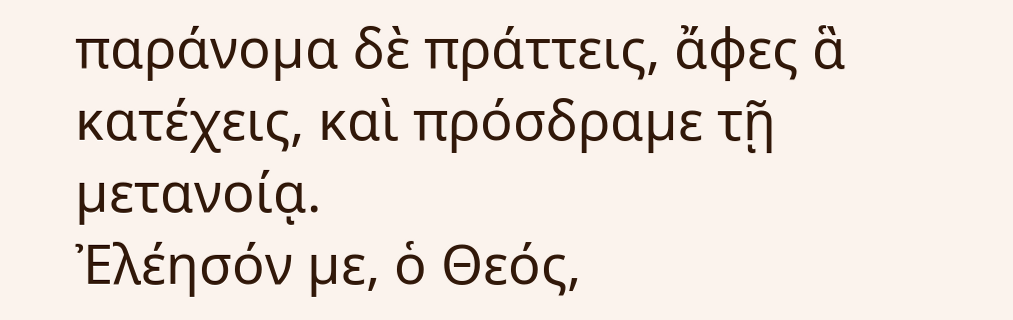παράνοµα δὲ πράττεις, ἄφες ἃ κατέχεις, καὶ πρόσδραµε τῇ µετανοίᾳ.
Ἐλέησόν µε, ὁ Θεός,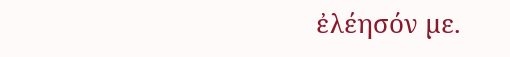ἐλέησόν µε.